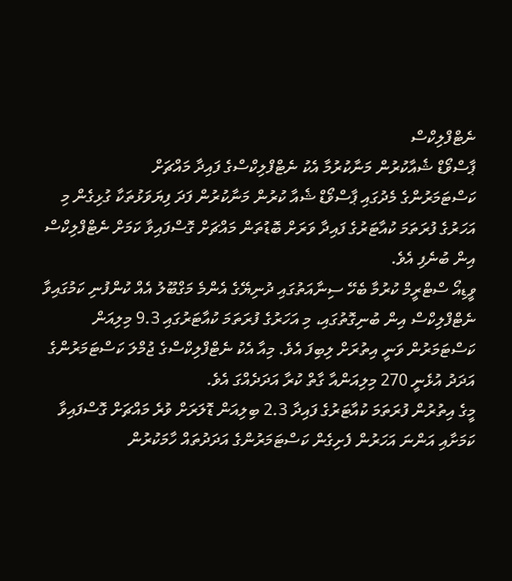ނެޓްފްލިކްސް
ޕާސްވޯޑް ޝެއާކުރުން މަނާކުރުމާ އެކު ނެޓްފްލިކްސްގެ ފައިދާ މައްޗަށް
ކަސްޓަމަރުންގެ މެދުގައި ޕާސްވޯޑް ޝެއާ ކުރުން މަނާކުރުން ފަދަ ފިޔަވަޅުތަކާ ގުޅިގެން މި އަހަރުގެ ފުރަތަމަ ކުއާޓަރުގެ ފައިދާ ވަރަށް ބޮޑުތަން މައްޗަށް ގޮސްފައިވާ ކަމަށް ނެޓްފްލިކްސް އިން ބުނެފި އެވެ.
ވީޑިއޯ ސްޓްރީމް ކުރުމާ ބެހޭ ސިނާއަތުގައި ދުނިޔޭގެ އެންމެ މަގްބޫލު އެއް ކުންފުނި ކަމުގައިވާ ނެޓްފްލިކްސް އިން ބުނިގޮތުގައި، މި އަހަރުގެ ފުރަތަމަ ކުއާޓަރުގައި 9.3 މިލިއަން ކަސްޓަމަރުން ވަނީ އިތުރަށް ލިބިފަ އެވެ. މިއާ އެކު ނެޓްފްލިކްސްގެ ޖުމްލަ ކަސްޓަމަރުންގެ އަދަދު އުޅެނީ 270 މިލިއަންއާ ގާތް ކުރާ އަދަދެއްގަ އެވެ.
މީގެ އިތުރުން ފުރަތަމަ ކުއާޓަރުގެ ފައިދާ 2.3 ބިލިއަން ޑޮލަރަށް ވުރެ މައްޗަށް ގޮސްފައިވާ ކަމަށާއި އަންނަ އަހަރުން ފެށިގެން ކަސްޓަމަރުންގެ އަދަދުތައް ހާމަކުރުން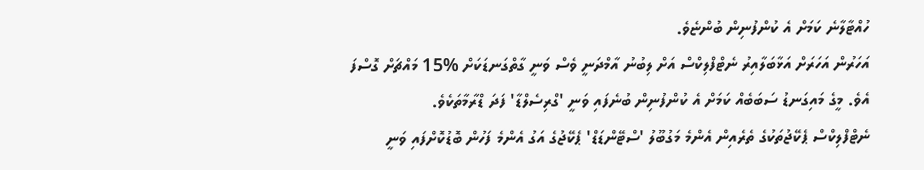ހުއްޓާލާނެ ކަމަށް އެ ކުންފުނިން ބުންޏެވެ.
އަހަރުން އަހަރަށް އަޅާބަލާއިރު ނެޓްފްލިކްސް އަށް ލިބުނު އާމްދަނީ ވެސް ވަނީ ގާތްގަނޑަކަށް %15 މައްޗަށް ގޮސްފަ އެވެ. މީގެ މައިގަނޑު ސަބަބެއް ކަމަށް އެ ކުންފުނިން ބުނެފައި ވަނީ 'ގްރިސެލްޑާ' ފަދަ ޑްރާމާތަކެވެ.
ނެޓްފްލިކްސް ޕެކޭޖުތަކުގެ ތެރެއިން އެންމެ މަގުބޫލު 'ސްޓޭންޑަޑް' ޕެކޭޖުގެ އަގު އެންމެ ފަހުން ބޮޑުކޮށްފައި ވަނީ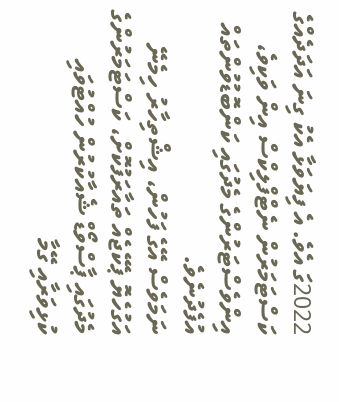2022ގަ އެވެ. އެ ފިޔަވަޅާ އެކު ގިނަ އަދަދެއްގެ ކަސްޓަމަރުން ނެޓްފްލިކްސް އިން ވަކިވެ، އިންވެސްޓަރުންގެ މެދުގައި ކަންބޮޑުވުންތައް އުފެދުނެވެ.
ނަމަވެސް އޭގެ ފަހުން، އިޝްތިހާރު ހިމެނޭ އަގުހެޔޮ ޕެކޭޖެއް ތައާރަފުކޮށް، ކަސްޓަމަރުންގެ މެދުގައި ޕާސްވޯޑް ޝެއާކުރުން ހުއްޓުވައި ކުޅިވަރާއި ގޭމާ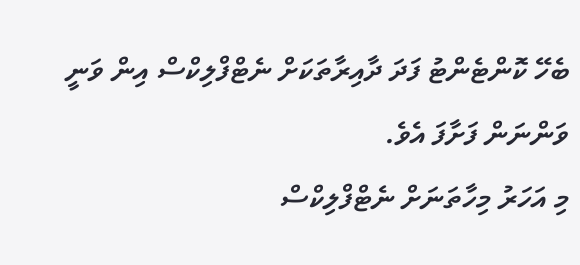ބެހޭ ކޮންޓެންޓު ފަދަ ދާއިރާތަކަށް ނެޓްފްލިކްސް އިން ވަނީ ވަންނަން ފަށާފަ އެވެ.
މި އަހަރު މިހާތަނަށް ނެޓްފްލިކްސް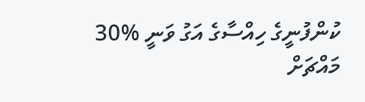ކުންފުނީގެ ހިއްސާގެ އަގު ވަނީ %30 މައްޗަށް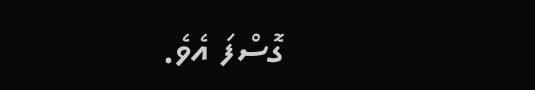ގޮސްފަ އެވެ.